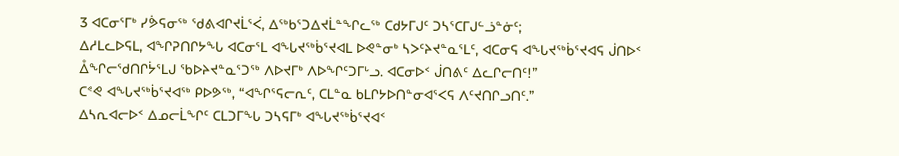3 ᐊᑕᓂᕐᒥᒃ ᓯᕘᕋᓂᖅ ᖁᕕᐊᒋᔪᒫᕐᐹ, ᐃᖅᑲᕐᑐᐃᔪᒫᓐᖏᓚᖅ ᑕᑯᔭᒥᒍᑦ ᑐᓴᕐᑕᒥᒍᓪᓘᓐᓃᑦ;
ᐃᓱᒪᓚᐅᕋᒪ, ᐊᖏᕈᑎᒋᔭᖓ ᐊᑕᓂᕐᒪ ᐊᖓᔪᖅᑳᕐᔪᐊᒪ ᐅᕙᓐᓂᒃ ᓴᐳᑦᔨᔪᓐᓇᕐᒪᑦ, ᐊᑕᓂᕋ ᐊᖓᔪᖅᑳᕐᔪᐊᕋ ᒎᑎᐅᑉ ᐂᖏᓕᖁᑎᒋᔮᕐᒪᒍ ᖃᐅᔨᔪᓐᓇᕐᑐᖅ ᐱᐅᔪᒥᒃ ᐱᐅᖏᑦᑐᒥᒡᓗ. ᐊᑕᓂᐅᑉ ᒎᑎᕕᑦ ᐃᓚᒋᓕᑎᑦ!”
ᑕᕝᕙ ᐊᖓᔪᖅᑳᕐᔪᐊᖅ ᑭᐅᕗᖅ, “ᐊᖏᕐᕋᓕᕆᑦ, ᑕᒪᓐᓇ ᑲᒪᒋᔭᐅᑎᓐᓂᐊᕐᐸᕋ ᐱᑦᔪᑎᒋᓗᑎᑦ.”
ᐃᓴᕆᐊᓕᐅᑉ ᐃᓄᓕᒫᖏᑦ ᑕᒪᑐᒥᖓ ᑐᓴᕋᒥᒃ ᐊᖓᔪᖅᑳᕐᔪᐊᑉ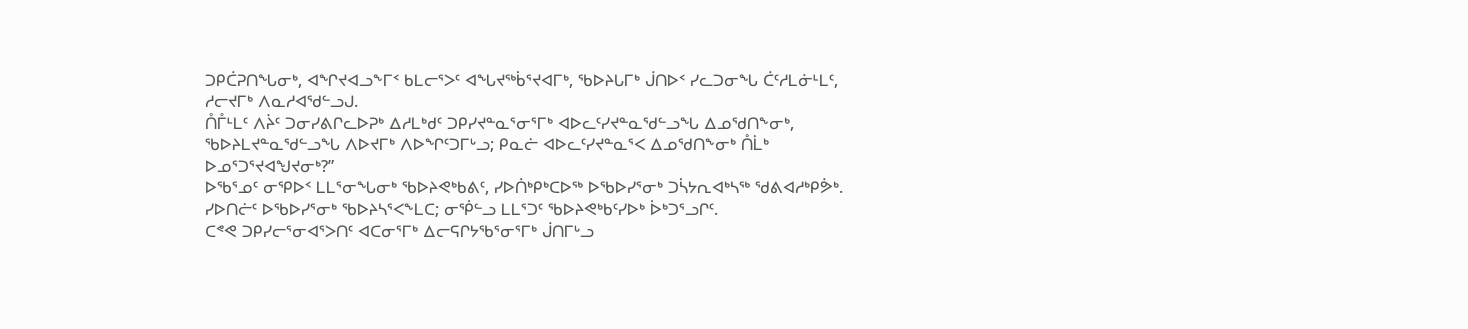ᑐᑭᑖᕈᑎᖓᓂᒃ, ᐊᖏᔪᐊᓗᖕᒥᑉ ᑲᒪᓕᕐᐳᑦ ᐊᖓᔪᖅᑳᕐᔪᐊᒥᒃ, ᖃᐅᔨᒐᒥᒃ ᒎᑎᐅᑉ ᓯᓚᑐᓂᖓ ᑖᑦᓱᒪᓃᒻᒪᑦ, ᓱᓕᔪᒥᒃ ᐱᓇᓱᐊᖁᓪᓗᒍ.
ᑍᒤᒻᒪᑦ ᐱᔩᑦ ᑐᓂᓯᕕᒋᓚᐅᕈᒃ ᐃᓱᒪᒃᑯᑦ ᑐᑭᓯᔪᓐᓇᕐᓂᕐᒥᒃ ᐊᐅᓚᑦᓯᔪᓐᓇᖁᓪᓗᖓ ᐃᓄᖁᑎᖕᓂᒃ, ᖃᐅᔨᒪᔪᓐᓇᖁᓪᓗᖓ ᐱᐅᔪᒥᒃ ᐱᐅᖏᑦᑐᒥᒡᓗ; ᑭᓇᓖ ᐊᐅᓚᑦᓯᔪᓐᓇᕐᐸ ᐃᓄᖁᑎᖕᓂᒃ ᑍᒫᒃ ᐅᓄᕐᑐᕐᔪᐊᖑᔪᓂᒃ?”
ᐅᖃᕐᓄᑦ ᓂᕿᐅᑉ ᒪᒪᕐᓂᖓᓂᒃ ᖃᐅᔨᕙᒃᑲᕕᑦ, ᓯᐅᑏᒃᑭᒃᑕᐅᖅ ᐅᖃᐅᓯᕐᓂᒃ ᑐᓵᔭᕆᐊᒃᓴᖅ ᖁᕕᐊᓱᒃᑭᕘᒃ.
ᓯᐅᑎᓖᑦ ᐅᖃᐅᓯᕐᓂᒃ ᖃᐅᔨᓴᕐᐸᖕᒪᑕ; ᓂᖀᓪᓗ ᒪᒪᕐᑐᑦ ᖃᐅᔨᕙᒃᑲᑦᓯᐅᒃ ᐆᒃᑐᕐᓗᒋᑦ.
ᑕᕝᕙ ᑐᑭᓯᓕᕐᓂᐊᕐᐳᑎᑦ ᐊᑕᓂᕐᒥᒃ ᐃᓕᕋᒋᔭᖃᕐᓂᕐᒥᒃ ᒎᑎᒥᒡᓗ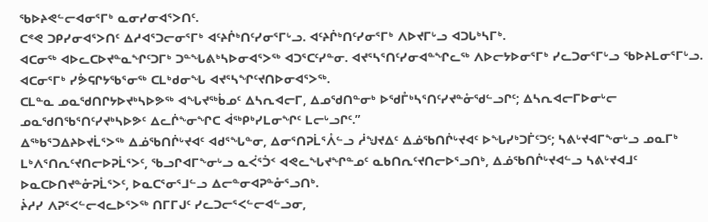ᖃᐅᔨᕙᓪᓕᐊᓂᕐᒥᒃ ᓇᓂᓯᓂᐊᕐᐳᑎᑦ.
ᑕᕝᕙ ᑐᑭᓯᓂᐊᕐᐳᑎᑦ ᐃᓱᐊᕐᑐᓕᓂᕐᒥᒃ ᐊᑦᔨᒌᒃᑎᑦᓯᓂᕐᒥᒡᓗ. ᐊᑦᔨᒌᒃᑎᑦᓯᓂᕐᒥᒃ ᐱᐅᔪᒥᒡᓗ ᐊᑐᒐᒃᓴᒥᒃ.
ᐊᑕᓂᖅ ᐊᐅᓚᑕᐅᔪᓐᓇᖏᑦᑐᒥᒃ ᑐᓐᖓᕕᒃᓴᐅᓂᐊᕐᐳᖅ ᐊᑐᕐᑕᑦᓯᓐᓂ. ᐊᔪᕐᓴᕐᑎᑦᓯᓂᐊᓐᖏᓚᖅ ᐱᐅᓕᔭᐅᓂᕐᒥᒃ ᓯᓚᑐᓂᕐᒥᒡᓗ ᖃᐅᔨᒪᓂᕐᒥᒡᓗ. ᐊᑕᓂᕐᒥᒃ ᓯᕘᕋᒋᔭᖃᕐᓂᖅ ᑕᒪᒃᑯᓂᖓ ᐊᔪᕐᓴᖏᑦᔪᑎᐅᓂᐊᕐᐳᖅ.
ᑕᒪᓐᓇ ᓄᓇᖁᑎᒋᔭᐅᔪᒃᓴᐅᕗᖅ ᐊᖓᔪᖅᑳᓄᑦ ᐃᓴᕆᐊᓕᒥ, ᐃᓄᖁᑎᓐᓂᒃ ᐅᖁᒤᒃᓴᕐᑎᑦᓯᔪᓐᓁᖁᓪᓗᒋᑦ; ᐃᓴᕆᐊᓕᒥᐅᓂᒡᓕ ᓄᓇᖁᑎᖃᕐᑎᑦᓯᔪᒃᓴᐅᕗᑦ ᐃᓚᒌᖕᓂᖏᑕ ᐋᖅᑭᒃᓯᒪᓂᖏᑦ ᒪᓕᒡᓗᒋᑦ.”
ᐃᖅᑲᕐᑐᐃᔨᐅᔪᒫᕐᐳᖅ ᐃᓅᖃᑎᒌᒡᔪᐊᑦ ᐊᑯᕐᖓᓐᓂ, ᐃᓂᕐᑎᕈᒫᕐᐰᓪᓗ ᓲᖑᔪᐃᑦ ᐃᓅᖃᑎᒌᒡᔪᐊᑦ ᐅᖓᓯᒃᑐᒦᑦᑐᑦ; ᓴᕕᒡᔪᐊᒥᖕᓂᒡᓗ ᓄᓇᒥᒃ ᒪᒃᐱᕐᑎᕆᑦᔪᑎᓕᐅᕈᒫᕐᐳᑦ, ᖃᓗᒋᐊᒥᖕᓂᒡᓗ ᓇᐹᕐᑑᑉ ᐊᕙᓚᖓᔪᖏᓐᓄᑦ ᓇᑲᑎᕆᑦᔪᑎᓕᐅᕐᓗᑎᒃ, ᐃᓅᖃᑎᒌᒡᔪᐊᓪᓗ ᓴᕕᒡᔪᐊᒧᑦ ᐅᓇᑕᐅᑎᔪᓐᓁᕈᒫᕐᐳᑦ, ᐅᓇᑕᕐᓂᕐᒧᓪᓗ ᐃᓕᓐᓂᐊᕈᓐᓁᕐᓗᑎᒃ.
ᔩᓱᓯ ᐱᕈᕐᐸᓪᓕᐊᓚᐅᕐᐳᖅ ᑎᒥᒥᒍᑦ ᓯᓚᑐᓕᕐᐸᓪᓕᐊᓪᓗᓂ,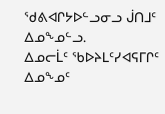ᖁᕕᐊᒋᔭᐅᓪᓗᓂᓗ ᒎᑎᒧᑦ ᐃᓄᖕᓄᓪᓗ.
ᐃᓄᓕᒫᑦ ᖃᐅᔨᒪᑦᓯᐊᕋᒥᒋᑦ ᐃᓄᖕᓄᑦ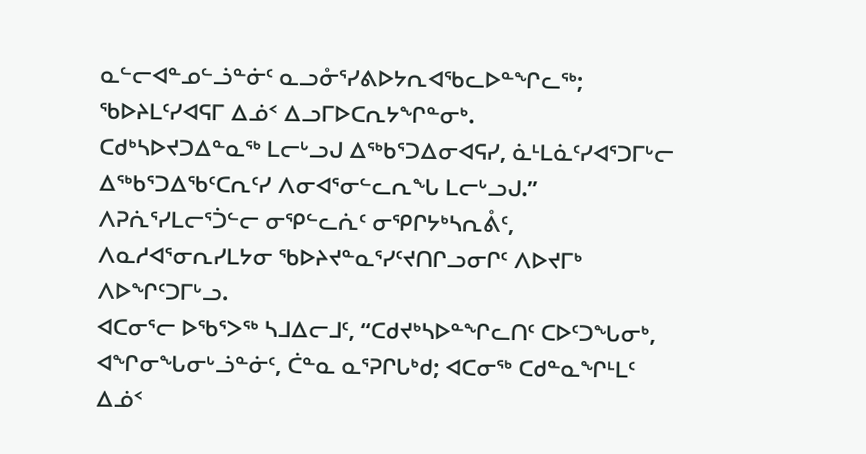ᓇᓪᓕᐊᓐᓄᓪᓘᓐᓃᑦ ᓇᓗᓁᕐᓯᕕᐅᔭᕆᐊᖃᓚᐅᓐᖏᓚᖅ; ᖃᐅᔨᒪᑦᓯᐊᕋᒥ ᐃᓅᑉ ᐃᓗᒥᐅᑕᕆᔭᖏᓐᓂᒃ.
ᑕᑯᒃᓴᐅᔪᑐᐃᓐᓇᖅ ᒪᓕᒡᓗᒍ ᐃᖅᑲᕐᑐᐃᓂᐊᕋᓯ, ᓈᒻᒪᓈᑦᓯᐊᕐᑐᒥᒡᓕ ᐃᖅᑲᕐᑐᐃᖃᑦᑕᕆᑦᓯ ᐱᓂᐊᕐᓂᓪᓚᕆᖓ ᒪᓕᒡᓗᒍ.”
ᐱᕈᕇᕐᓯᒪᓕᕐᑑᓪᓕ ᓂᕿᓪᓚᕇᑦ ᓂᕿᒋᔭᒃᓴᕆᕔᑦ, ᐱᓇᓱᐊᕐᓂᕆᓯᒪᔭᓂ ᖃᐅᔨᔪᓐᓇᕐᓯᑦᔪᑎᒋᓗᓂᒋᑦ ᐱᐅᔪᒥᒃ ᐱᐅᖏᑦᑐᒥᒡᓗ.
ᐊᑕᓂᕐᓕ ᐅᖃᕐᐳᖅ ᓴᒧᐃᓕᒧᑦ, “ᑕᑯᔪᒃᓴᐅᓐᖏᓚᑎᑦ ᑕᐅᑦᑐᖓᓂᒃ, ᐊᖏᓂᖓᓂᒡᓘᓐᓃᑦ, ᑖᓐᓇ ᓇᕐᕈᒋᒐᒃᑯ; ᐊᑕᓂᖅ ᑕᑯᓐᓇᖏᒻᒪᑦ ᐃᓅᑉ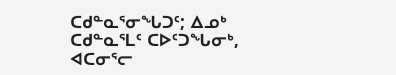ᑕᑯᓐᓇᕐᓂᖓᑐᑦ; ᐃᓄᒃ ᑕᑯᓐᓇᕐᒪᑦ ᑕᐅᑦᑐᖓᓂᒃ, ᐊᑕᓂᕐᓕ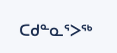ᑕᑯᓐᓇᕐᐳᖅ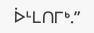ᐆᒻᒪᑎᒥᒃ.”